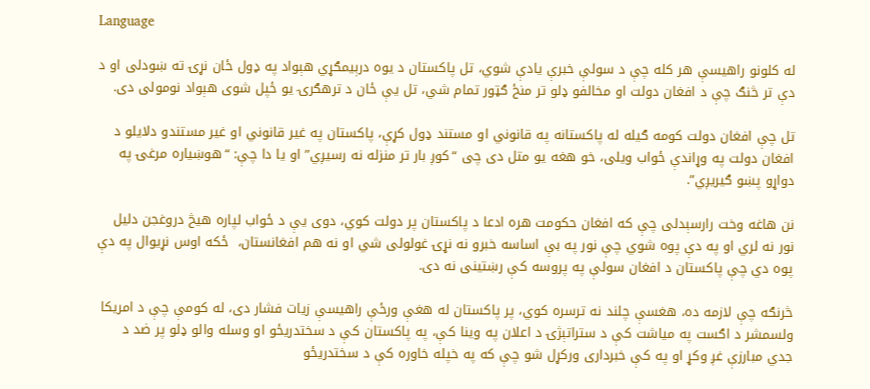Language

له کلونو راهیسې هر کله چې د سولې خبرې یادې شوي، تل پاکستان د یوه درېیمګړي هېواد په ډول ځان نړۍ ته ښودلى او د دې تر څنګ چې د افغان دولت او مخالفو ډلو تر منځ ګټور تمام شي، تل یې ځان د ترهګرۍ یو ځپل شوی هېواد نومولی دى.

تل چې افغان دولت کومه ګیله له پاکستانه په قانوني او مستند ډول کړې، پاکستان په غیر قانوني او غیر مستندو دلایلو د افغان دولت په وړاندې ځواب ویلی، خو هغه یو متل دی چی “کوږ بار تر منزله نه رسیږي” او يا دا چې: “هوښیاره مرغۍ په دواړو پښو ګیریږي”.

نن هاغه وخت رارسېدلی چې که افغان حکومت هره ادعا د پاکستان پر دولت کوي، دوى یې د ځواب لپاره هیڅ دروغجن دلیل نور نه لري او په دې پوه شوي چې نور په بې اساسه خبرو نه نړۍ غولولی شي او نه هم افغانستان،  ځکه اوس نړیوال په دې پوه دي چې پاکستان د افغان سولې په پروسه کې رښتينى نه دی.

څرنګه چې لازمه ده، هغسې چلند نه ترسره کوي، پر پاکستان له هغې ورځې راهیسې زیات فشار دی، له کومې چې د امریکا ولسمشر د اګست په میاشت کې د ستراتېژۍ د اعلان په وینا کې، په پاکستان کې د سختدریځو او وسله والو ډلو پر ضد د جدي مبارزې غږ وکړ او په کې خبرداری ورکړل شو چې که په خپله خاوره کې د سختدريځو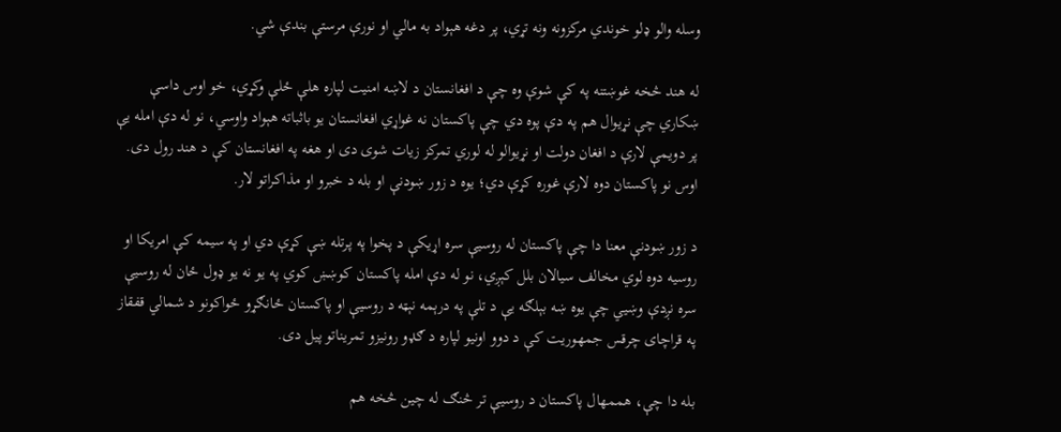وسله والو ډلو خوندي مرکزونه ونه تړي، پر دغه هېواد به مالي او نورې مرستې بندې شي.

له هند څخه غوښتنه په کې شوې وه چې د افغانستان د لاښه امنیت لپاره هلې ځلې وکړي، خو اوس داسې ښکاري چې نړیوال هم په دې پوه دي چې پاکستان نه غواړي افغانستان یو باثباته هېواد واوسي، نو له دې امله یې پر دویمې لارې د افغان دولت او نړیوالو له لوري تمرکز زیات شوی دی او هغه په افغانستان کې د هند رول دی. اوس نو پاکستان دوه لارې غوره کړې دي؛ یوه د زور ښودنې او بله د خبرو او مذاکراتو لار.

د زور ښودنې معنا دا چې پاکستان له روسیې سره اړیکې د پخوا په پرتله ښې کړې دي او په سیمه کې امریکا او روسیه دوه لوي مخالف سیالان بلل کېږي، نو له دې امله پاکستان کوښښ کوي په یو نه یو ډول ځان له روسیې سره نږدې وښیي چې یوه ښه بېلګه یې د تلې په درېمه نېټه د روسيې او پاکستان ځانګړو ځواکونو د شمالي قفقاز په قراچاى چرقس جمهوريت کې د دوو اونيو لپاره د ګډو رونيزو تمريناتو پیل دی.

بله دا چې، هممهال پاکستان د روسیې تر څنګ له چین څخه هم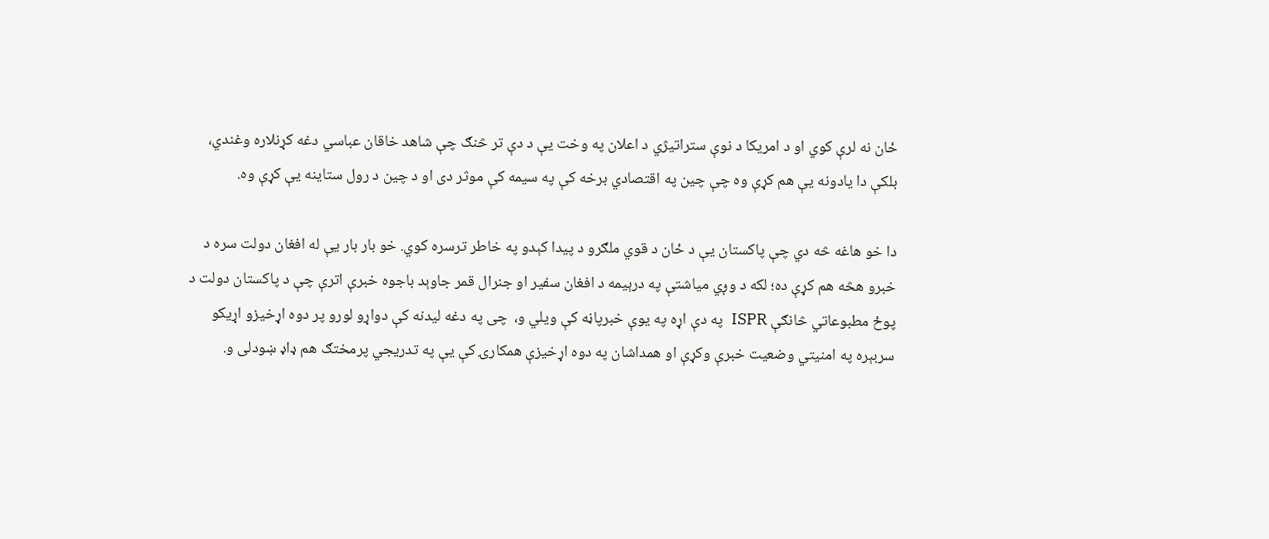ځان نه لرې کوي او د امریکا د نوې ستراتیژي د اعلان په وخت یې د دې تر څنګ چې شاهد خاقان عباسي دغه کړنلاره وغندي، بلکې دا یادونه یې هم کړې وه چې چین په اقتصادي برخه کې په سیمه کې موثر دی او د چین د رول ستاینه یې کړې وه.

دا خو هاغه څه دي چې پاکستان یې د ځان د قوي ملګرو د پیدا کېدو په خاطر ترسره کوي. خو بار بار یې له افغان دولت سره د خبرو هڅه هم کړې ده؛ لکه د وږي میاشتې په درېیمه د افغان سفیر او جنرال قمر جاوېد باجوه خبرې اترې چې د پاکستان دولت د پوځ مطبوعاتي څانګې ISPR  په دې اړه په یوې خبرپاڼه کې ویلي و،  چی په دغه لیدنه کې دواړو لورو پر دوه اړخيزو اړیکو سربېره په امنیتي وضعیت خبرې وکړې او همداشان په دوه اړخیزې همکارۍ کې یې په تدریجي پرمختګ هم ډاډ ښودلی و.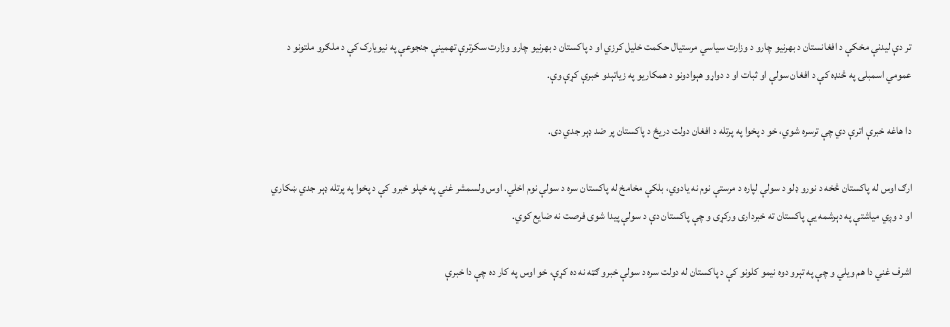تر دې لیدنې مخکې د افغانستان د بهرنیو چارو د وزارت سیاسي مرستیال حکمت خلیل کرزي او د پاکستان د بهرنیو چارو وزارت سکرترې تهمینې جنجوعې په نیویارک کې د ملګرو ملتونو د عمومي اسمبلۍ په څنډه کې د افغان سولې او ثبات او د دواړو هېوادونو د همکاریو په زیاتېدو خبرې کړې وې.

دا هاغه خبرې اترې دي چې ترسره شوي، خو د پخوا په پرتله د افغان دولت دریځ د پاکستان پر ضد ډېر جدي دی.

ارګ اوس له پاکستان څخه د نورو ډلو د سولې لپاره د مرستې نوم نه یادوي، بلکې مخامخ له پاکستان سره د سولې نوم اخلي. اوس ولسمشر غني په خپلو خبرو کې د پخوا په پرتله ډېر جدي ښکاري او د وږي میاشتې په دېرشمه یې پاکستان ته خبرداری ورکړی و چې پاکستان دې د سولې پیدا شوی فرصت نه ضایع کوي.

اشرف غني دا هم ویلي و چې په تېرو دوه نیمو کلونو کې د پاکستان له دولت سره د سولې خبرو ګټه نه ده کړې، خو اوس په کار ده چې دا خبرې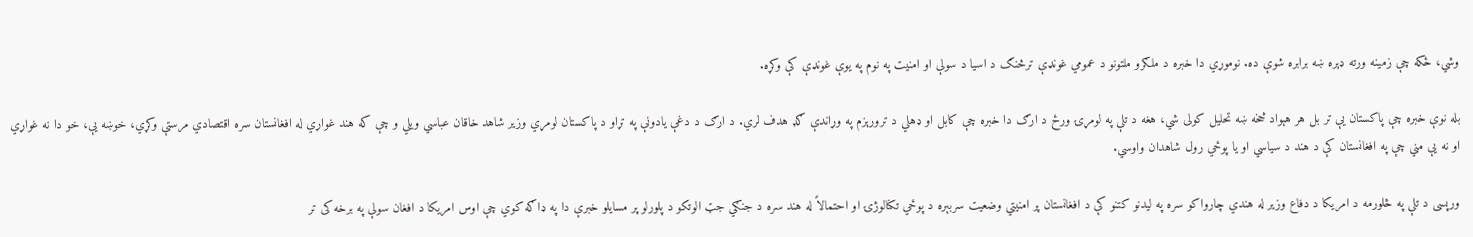وشي، ځکه چې زمینه ورته ډېره ښه برابره شوې ده. نوموړي دا خبره د ملګرو ملتونو د عمومي غونډې ترڅنګ د اسیا د سولې او امنیت په نوم په یوې غونډې کې وکړه.

بله نوې خبره چې پاکستان یې تر بل هر هېواد څخه ښه تحلیل کولی شي، هغه د تلې په لومړۍ ورځ د ارګ دا خبره چې کابل او ډهلي د ترورېزم په وړاندې ګډ هدف لري. د ارګ د دغې یادونې په تړاو د پاکستان لومړي وزیر شاهد خاقان عباسي ویلي و چې که هند غواړي له افغانستان سره اقتصادي مرستې وکړي، خوښه یې، خو دا نه غواړي او نه يې مني چې په افغانستان کې د هند د سیاسي او یا پوځي رول شاهدان واوسي.

ورپسی د تلې په څلورمه د امریکا د دفاع وزیر له هندي چارواکو سره په لیدنو کتنو کې د افغانستان پر امنیتي وضعیت سربېره د پوځي تکنالوژۍ او احتمالاً له هند سره د جنګي جټ الوتکو د پلورلو پر مسایلو خبرې دا په ډاګه کوي چې اوس امریکا د افغان سولې په برخه کی تر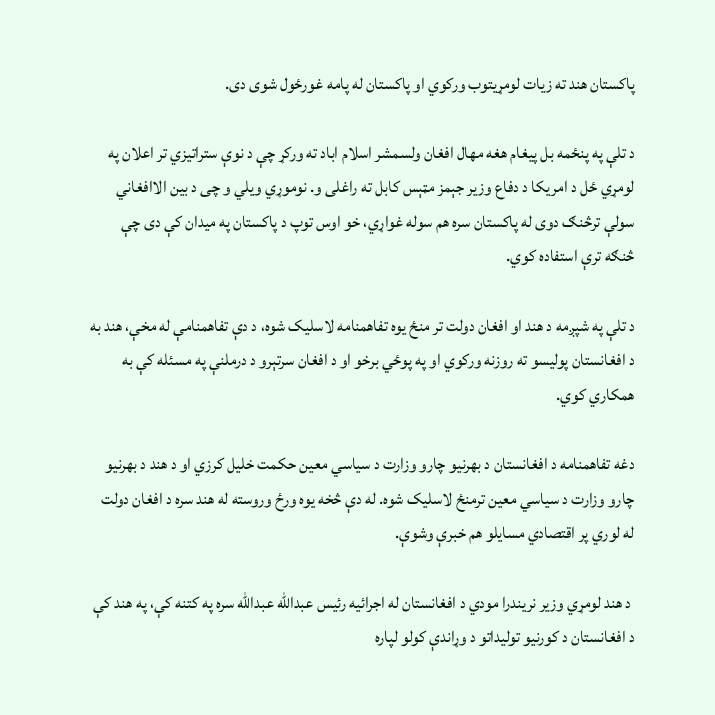پاکستان هند ته زیات لومړيتوب ورکوي او پاکستان له پامه غورځول شوی دی.

د تلې په پنځمه بل پیغام هغه مهال افغان ولسمشر اسلام اباد ته ورکړ چې د نوې ستراتیزي تر اعلان په لومړي ځل د امریکا د دفاع وزیر جېمز مټېس کابل ته راغلی و. نوموړي ویلي و چی د بین الاافغاني سولې ترڅنګ دوی له پاکستان سره هم سوله غواړي، خو اوس توپ د پاکستان په میدان کې دی چې څنګه ترې استفاده کوي.

د تلې په شپږمه د هند او افغان دولت تر منځ یوه تفاهمنامه لاسلیک شوه، د دې تفاهمنامې له مخې، هند به د افغانستان پولیسو ته روزنه ورکوي او په پوځي برخو او د افغان سرتېرو د درملنې په مسئله کې به همکاري کوي.

دغه تفاهمنامه د افغانستان د بهرنیو چارو وزارت د سیاسي معین حکمت خلیل کرزي او د هند د بهرنیو چارو وزارت د سیاسي معین ترمنځ لاسلیک شوه. له دې څخه یوه ورځ وروسته له هند سره د افغان دولت له لوري پر اقتصادي مسایلو هم خبرې وشوې.

 د هند لومړي وزير نریندرا مودي د افغانستان له اجرائیه رئیس عبدالله عبدالله سره په کتنه کې، په هند کې د افغانستان د کورنیو تولیداتو د وړاندې کولو لپاره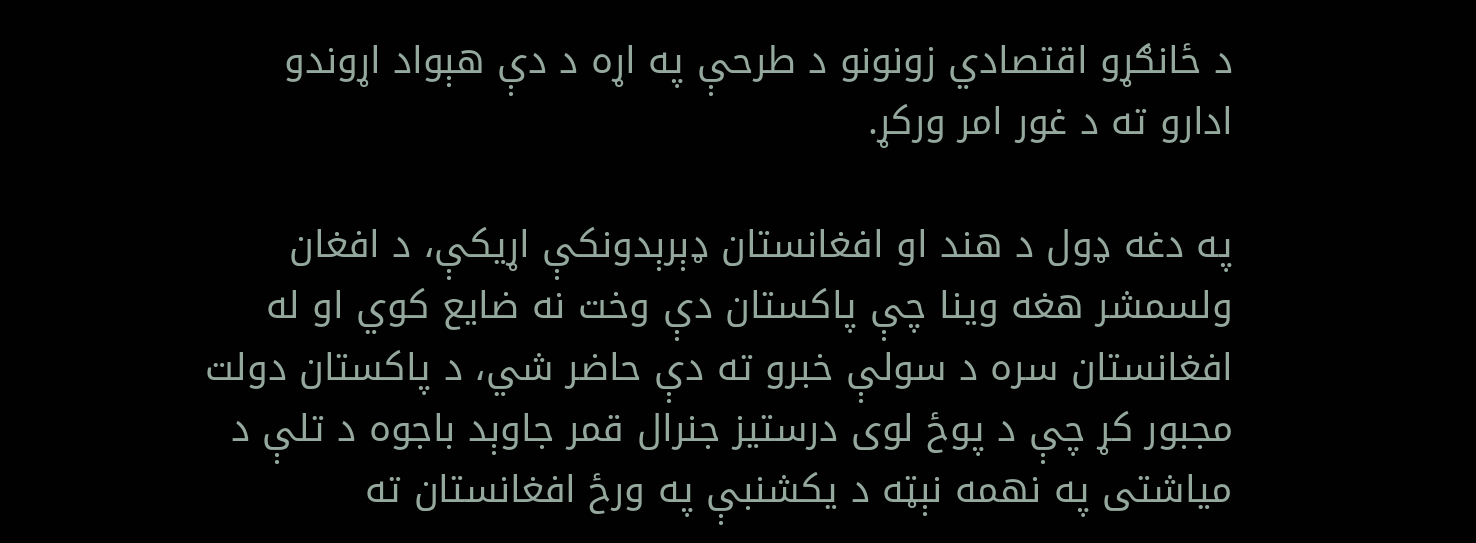د ځانګړو اقتصادي زونونو د طرحې په اړه د دې هېواد اړوندو ادارو ته د غور امر ورکړ.

په دغه ډول د هند او افغانستان ډېرېدونکې اړیکې، د افغان ولسمشر هغه وینا چې پاکستان دې وخت نه ضایع کوي او له افغانستان سره د سولې خبرو ته دې حاضر شي، د پاکستان دولت مجبور کړ چې د پوځ لوى درستیز جنرال قمر جاوېد باجوه د تلې د میاشتی په نهمه نېټه د یکشنبې په ورځ افغانستان ته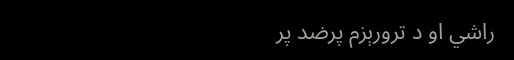راشي او د ترورېزم پرضد پر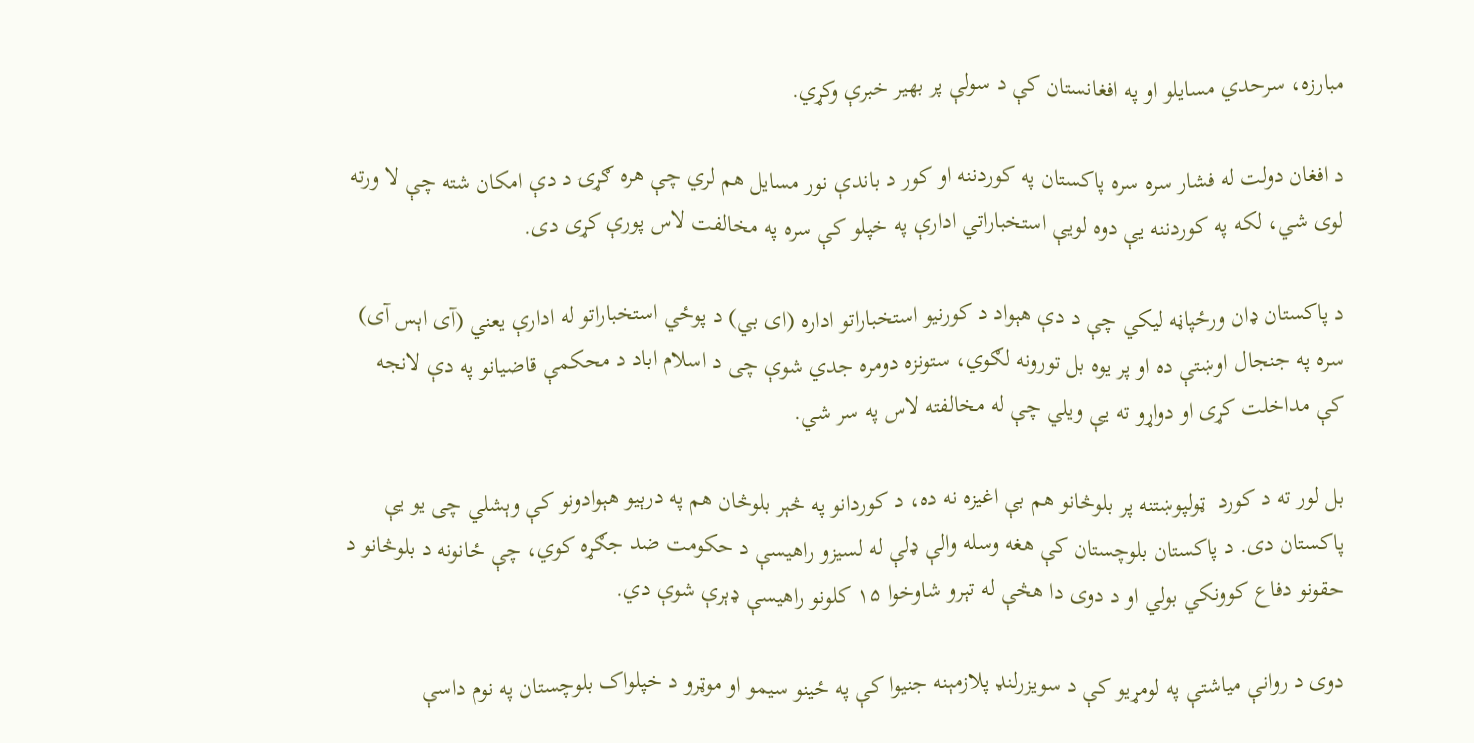مبارزه، سرحدي مسایلو او په افغانستان کې د سولې پر بهیر خبرې وکړي.

د افغان دولت له فشار سره سره پاکستان په کوردننه او کور د باندې نور مسایل هم لري چې هره ګړۍ د دې امکان شته چې لا ورته لوى شي، لکه په کوردننه یې دوه لویې استخباراتي ادارې په خپلو کې سره په مخالفت لاس پورې کړی دى.

د پاکستان ډان ورځپاڼه لیکي چې د دې هېواد د کورنیو استخباراتو اداره (ای بي) د پوځي استخباراتو له ادارې یعني (آی اېس آی) سره په جنجال اوښتې ده او پر یوه بل تورونه لګوي، ستونزه دومره جدي شوې چی د اسلام اباد د محکمې قاضیانو په دې لانجه کې مداخلت کړی او دواړو ته یې ویلي چې له مخالفته لاس په سر شي.

بل لور ته د کورد  ټولپوښتنه پر بلوڅانو هم بې اغیزه نه ده، د کوردانو په څېر بلوڅان هم په درېیو هېوادونو کې وېشلي چی یو یې پاکستان دی. د پاکستان بلوچستان کې هغه وسله والې ډلې له لسیزو راهیسې د حکومت ضد جګړه کوي، چې ځانونه د بلوڅانو د حقونو دفاع کوونکي بولي او د دوی دا هڅې له تېرو شاوخوا ۱۵ کلونو راهيسې ډېرې شوې دي.

دوی د روانې میاشتې په لومړیو کې د سویزرلنډ پلازمېنه جنیوا کې په ځینو سیمو او موټرو د خپلواک بلوچستان په نوم داسې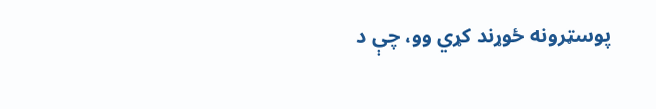پوسټرونه ځوړند کړي وو، چې د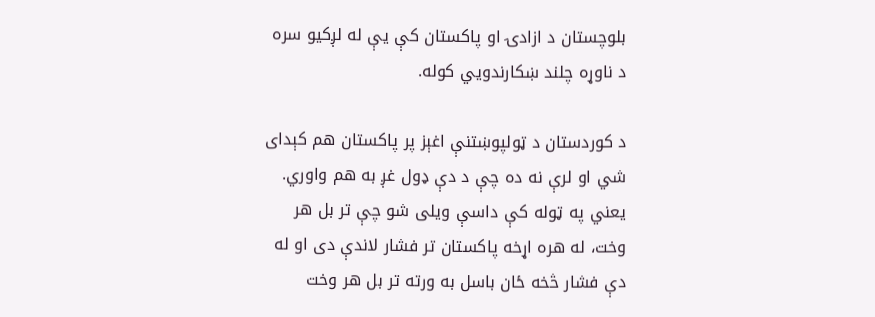بلوچستان د ازادۍ او پاکستان کې یې له لږکیو سره د ناوړه چلند ښکارندویي کوله.

د کوردستان د ټولپوښتنې اغېز پر پاکستان هم کېدای شي او لرې نه ده چې د دې ډول غږ به هم واوري. یعني په ټوله کې داسې ویلی شو چې تر بل هر وخت، له هره اړخه پاکستان تر فشار لاندې دی او له دې فشار څخه ځان باسل به ورته تر بل هر وخت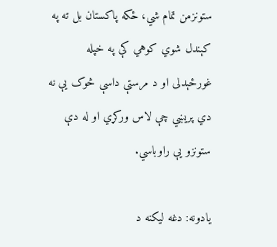ستونزمن تمام شي، ځکه پاکستان بل ته په کېندل شوي کوهي کې په خپله غورځېدلی او د مرستې داسې څوک یې نه دي پریښي چې لاس ورکړي او له دې ستونزو یې راوباسي.

يادونه: دغه ليکنه د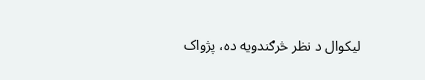ليکوال د نظر څرګندويه ده، پژواک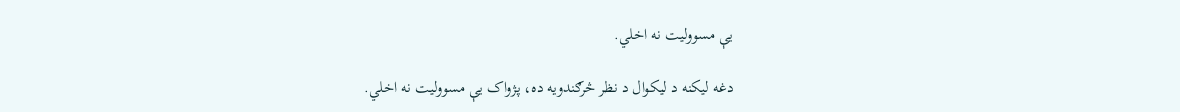يې مسووليت نه اخلي.

دغه ليکنه د ليکوال د نظر څرګندويه ده، پژواک يې مسووليت نه اخلي.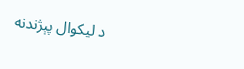د لیکوال پېژندنه